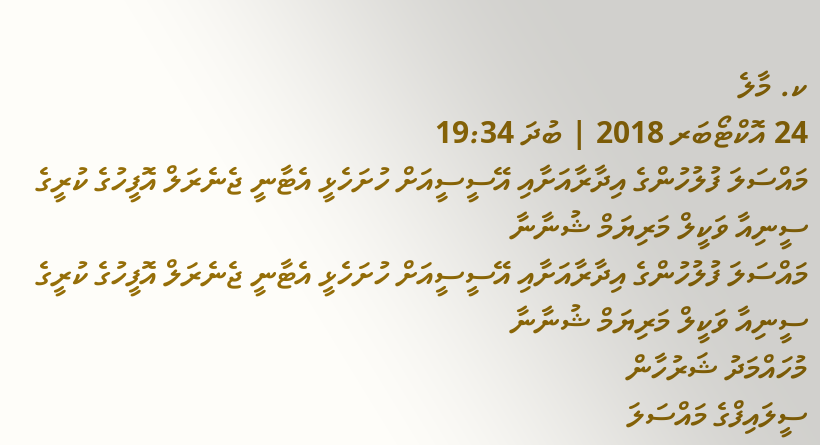ކ. މާލެ
24 އޮކްޓޯބަރ 2018 | ބުދަ 19:34
މައްސަލަ ފުލުހުންގެ އިދާރާއަށާއި އޭސީސީއަށް ހުށަހެޅީ އެޓާނީ ޖެނެރަލް އޮފީހުގެ ކުރީގެ ސީނިއާ ވަކީލް މަރިޔަމް ޝުނާނާ
މައްސަލަ ފުލުހުންގެ އިދާރާއަށާއި އޭސީސީއަށް ހުށަހެޅީ އެޓާނީ ޖެނެރަލް އޮފީހުގެ ކުރީގެ ސީނިއާ ވަކީލް މަރިޔަމް ޝުނާނާ
މުހައްމަދު ޝަރުހާން
ސީލައިފްގެ މައްސަލަ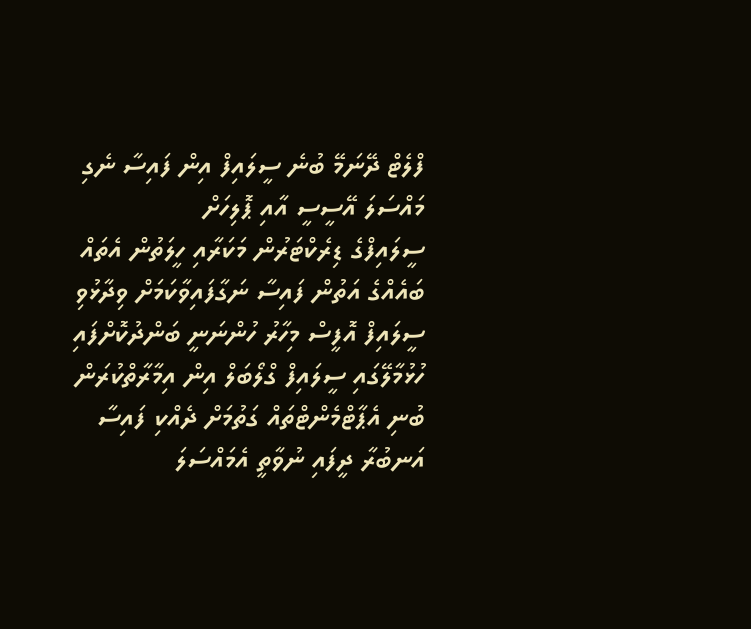ފްލެޓް ދޭނަމޭ ބުނެ ސީލައިފް އިން ފައިސާ ނެގި މައްސަލަ އޭސީސީ އާއި ޕޮލިހަށް
ސީލައިފްގެ ޑިރެކްޓަރުން މަކަރާއި ހީލަތުން އެތައް ބައެއްގެ އަތުން ފައިސާ ނަގާފައިވާކަމަށް ވިދާޅުވި
ސީލައިފް އޮފީސް މިހާރު ހުންނަނީ ބަންދުކޮށްފައި
ހުޅުމާލޭގައި ސީލައިފް ގްލޯބަލް އިން އިމާރާތްކުރަން ބުނި އެޕާޓްމެންޓްތައް ގަތުމަށް ދެއްކި ފައިސާ އަނބުރާ ދީފައި ނުވާތީ އެމައްސަލަ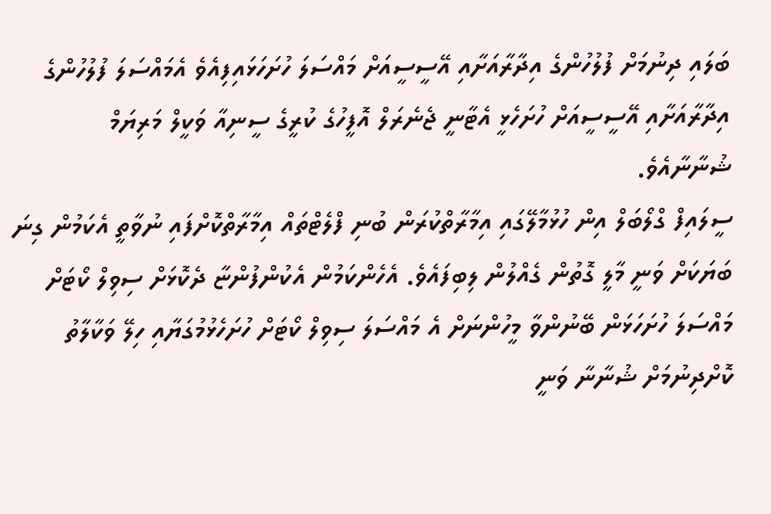ބަލައި ދިނުމަށް ފުލުހުންގެ އިދާރާއަށާއި އޭސީސީއަށް މައްސަލަ ހުށަހަޅައިފިއެވެ އެމައްސަލަ ފުލުހުންގެ އިދާރާއަށާއި އޭސީސީއަށް ހުށަހެޅީ އެޓާނީ ޖެނެރަލް އޮފީހުގެ ކުރީގެ ސީނިއާ ވަކީލް މަރިޔަމް ޝުނާނާއެވެ.
ސީލައިފް ގްލޯބަލް އިން ހުޅުމާލޭގައި އިމާރާތްކުރަން ބުނި ފްލެޓްތައް އިމާރާތްކޮށްފައި ނުވާތީ އެކަމުން ގިނަ ބަޔަކަށް ވަނީ މާލީ ގޮތުން ގެއްލުން ލިބިފައެވެ. އެހެންކަމުން އެކުންފުންޏާ ދެކޮޅަށް ސިވިލް ކޯޓަށް މައްސަލަ ހުށަހަޅަން ބޭނުންވާ މީހުންނަށް އެ މައްސަލަ ސިވިލް ކޯޓަށް ހުށަހެޅުމުގަޔާއި ހިލޭ ވަކާލާތު ކޮށްދިނުމަށް ޝުނާނާ ވަނީ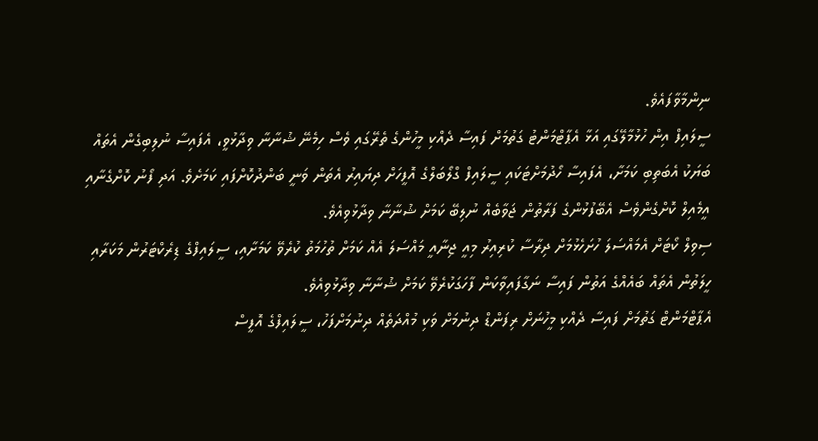ނިންމާވާފައެވެ.
ސީލައިފް އިން ހުޅުމާލޭގައި އަޅާ އެޕާޓްމަންޓު ގަތުމަށް ފައިސާ ދެއްކި މީހުންގެ ތެރޭގައި ވެސް ހިމެނޭ ޝުނާނާ ވިދާޅުވީ، އެފައިސާ ނުލިބިގެން އެތައް ބަޔަކު އެބަތިބި ކަމަށާ، އެފައިސާ ހޯދުމަށްޓަކައި ސީލައިފް ގްލޯބަލްގެ އޮފީހަށް ދިޔައިރު އެތަން ވަނީ ބަންދުކޮށްފައި ކަމަށެވެ. އަދި ފޯނު ކޮށްގެނާއި އީމެއިލް ކޮށްގެންވެސް އެބޭފުޅުންގެ ފަރާތުން ޖަވާބެއް ނުލިބޭ ކަމަށް ޝުނާނާ ވިދާޅުވިއެވެ.
ސިވިލް ކޯޓަށް އެމައްސަލަ ހުށަހެޅުމަށް ދިރާސާ ކުރިއިރު މިއީ ޖިނާއީ މައްސަލަ އެއް ކަމަށް ތުހުމަތު ކުރެވޭ ކަމަށާއި، ސީލައިފްގެ ޑިރެކްޓަރުން މަކަރާއި ހީލަތުން އެތައް ބައެއްގެ އަތުން ފައިސާ ނަގާފައިވާކަން ފާހަގަކުރެވޭ ކަމަށް ޝުނާނާ ވިދާޅުވިއެވެ.
އެޕާޓްމަންޓް ގަތުމަށް ފައިސާ ދެއްކި މީހުނަށް ރިފަންޑް ދިނުމަށް ވަކި މުއްދަތެއް ދިނުމަށްފަހު، ސީލައިފްގެ އޮފީސް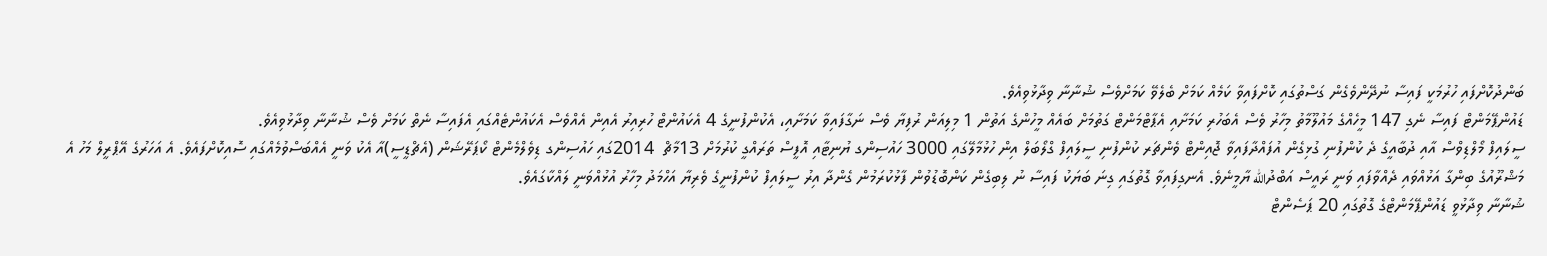ބަންދުކޮށްފައި ހުރުމަކީ ފައިސާ ނުދޭންވެގެން ގަސްތުގައި ކޮށްފައިވާ ކަމެއް ކަމަށް ބެލެވޭ ކަމަށްވެސް ޝުނާނާ ވިދާޅުވިއެވެ.
ޑައުންޕޭމަންޓް ފައިސާ ނެގި 147 މީހެއްގެ މައުލޫމާތު މިހާރު ވެސް އެބަހުރި ކަމަށާއި އެޕާޓްމަންޓް ގަތުމަށް ބައެއް މީހުންގެ އަތުން 1 މިލިއަން ރުފިޔާ ވެސް ނަގާފައިވާ ކަމަށާއި، އެކުންފުނީގެ 4 އެކައުންޓް ހުރިއިރު އެއިން އެއްވެސް އެކައުންޓެއްގައި އެފައިސާ ނެތް ކަމަށް ވެސް ޝުނާނާ ވިދާޅުވިއެވެ.
ސީލައިފް މޯލްޑިވްސް އާއި ދުބާއީގެ ދެ ކުންފުނި ގުޅިގެން އުފައްދާފައިވާ ޖޮއިންޓް ވެންޗަރ ކުންފުނި ސީލައިފް ގްލޯބަލް އިން ހުޅުމާލޭގައި 3000 ހައުސިންގ ޔުނިޓާއި އޮފީސް ތަރައްގީ ކުރުމަށް 13މާޗް  2014ގައި ހައުސިންގ ޑިވެލްމެންޓް ކޯޕަރޭޝަން (އެޗްޑީސީ)އާ އެކު ވަނީ އެއްބަސްވުމެއްގައި ސޮއިކޮށްފައެވެ. އެ އަހަރުގެ އޭޕްރީލް މަހު އެ މަޝްރޫއުގެ ބިންގާ އަޅުއްވައި ދެއްވާފައި ވަނީ ރައީސް އަބްދުالله ޔާމީނެވެ. އެނގިފައިވާ ގޮތުގައި ގިނަ ބަޔަކު ފައިސާ ނު ލިބިގެން ކަންބޮޑުވުން ފާޅުކުރަމުން ގެންދާ އިރު ސީލައިފް ކުންފުނީގެ ވެރިޔާ އަހްމަދު މިހާރު އުޅުއްވަނީ ލައްކާގައެވެ.
ޝުނާނާ ވިދާޅުވީ ޑައުންޕޭމަންޓްގެ ގޮތުގައި 20 ޕަސެންޓް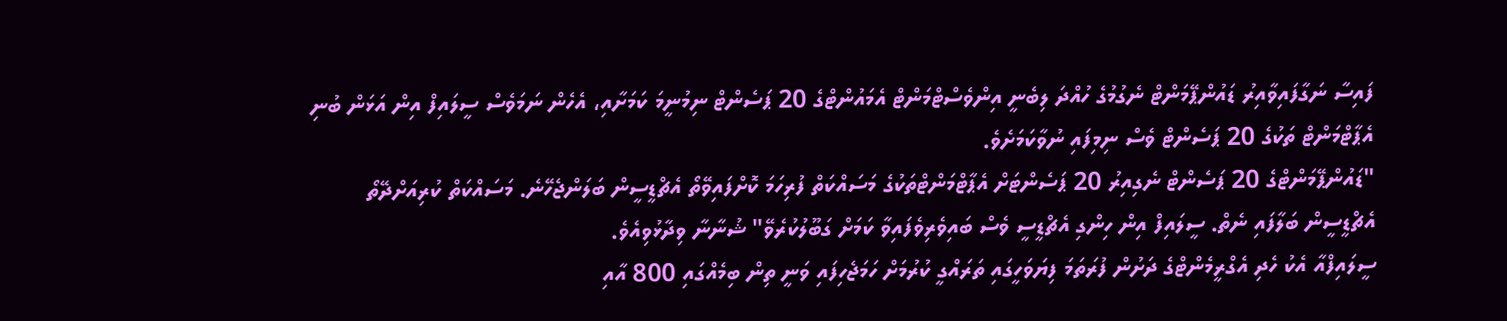ފައިސާ ނަގާފައިވާއިރު ޑައުންޕޭމަންޓް ނެގުމުގެ ހުއްދަ ލިބެނީ އިންވެސްޓްމަންޓް އެމައުންޓްގެ 20 ޕަސެންޓް ނިމުނީމަ ކަމަށާއި، އެހެން ނަމަވެސް ސީލައިފް އިން އަޅަން ބުނި އެޕާޓްމަންޓް ތަކުގެ 20 ޕަސެންޓް ވެސް ނިމިފައި ނުވާކަމަށެވެ.
"ޑައުންޕޭމަންޓްގެ 20 ޕަސެންޓް ނެގިއިރު 20 ޕަސެންޓަށް އެޕާޓްމަންޓްތަކުގެ މަސައްކަތް ފުރިހަމަ ކޮށްފައިވޭތޯ އެޗްޑީސީން ބަލަންޖެހޭނެ. މަސައްކަތް ކުރިއަށްދޭތޯ އެޗްޑީސީން ބަލާފައި ނެތް. ސީލައިފް އިން ހިންގި އެޗްޑީސީ ވެސް ބައިވެރިވެފައިވާ ކަމަށް ގަބޫލުކުރެވޭ" ޝުނާނާ ވިދާޅުވިއެވެ.
ސީލައިފްއާ އެކު ހެދި އެގްރީމެންޓްގެ ދަށުން ފުރަތަމަ ފިޔަވަހީގައި ތަރައްގީ ކުރުމަށް ހަމަޖެހިފައި ވަނީ ތިން ބިމެއްގައި 800 އާއި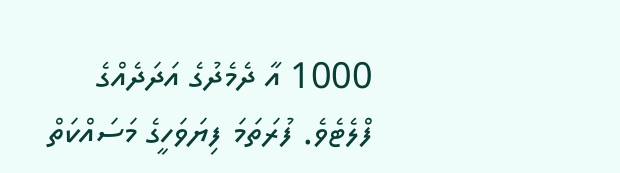1000 އާ ދެމެދުގެ އަދަދެއްގެ ފްލެޓެވެ. ފުރަތަމަ ފިޔަވަހީގެ މަސައްކަތް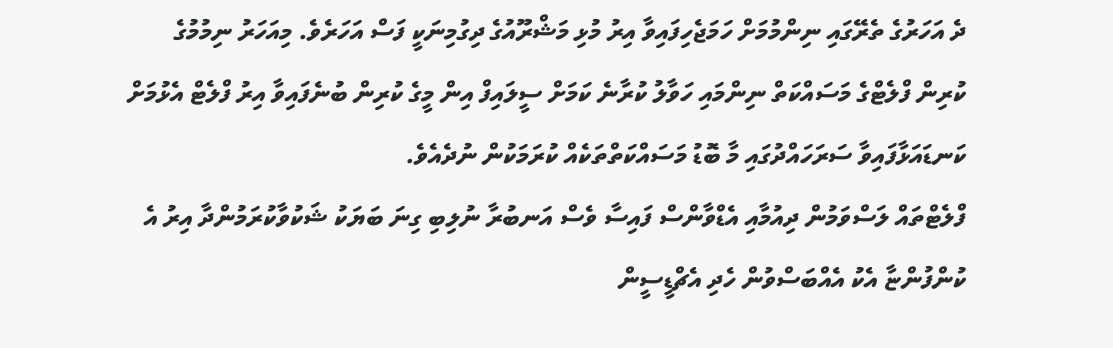ދެ އަހަރުގެ ތެރޭގައި ނިންމުމަށް ހަމަޖެހިފައިވާ އިރު މުޅި މަޝްރޫއުގެ ދިގުމިނަކީ ފަސް އަހަރެވެ. މިއަހަރު ނިމުމުގެ ކުރިން ފްލެޓްގެ މަސައްކަތް ނިންމައި ހަވާލު ކުރާނެ ކަމަށް ސީލައިފް އިން މީގެ ކުރިން ބުނެފައިވާ އިރު ފްލެޓް އެޅުމަށް ކަނޑައަޅާފައިވާ ސަރަހައްދުގައި މާ ބޮޑު މަސައްކަތްތަކެއް ކުރަމަކުން ނުދެއެވެ.
ފްލެޓްތައް ލަސްވަމުން ދިއުމާއި އެޑްވާންސް ފައިސާ ވެސް އަނބުރާ ނުލިބި ގިނަ ބަޔަކު ޝަކުވާކުރަމުންދާ އިރު އެ ކުންފުންޏާ އެކު އެއްބަސްވުން ހެދި އެޗްޑީސީން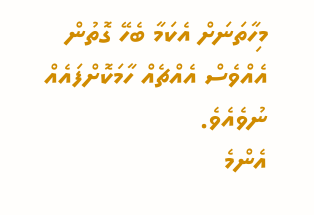މިހާތަނަށް އެކަމާ ބެހޭ ގޮތުން އެއްވެސް އެއްޗެއް ހާމަކޮށްފައެއް ނުވެއެވެ.
އެންމެ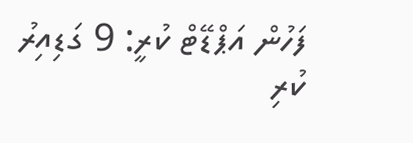ފަހުން އަޕްޑޭޓް ކުރީ: 9 ގަޑިއިރު ކުރި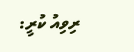ރިވިއު ކުރީ: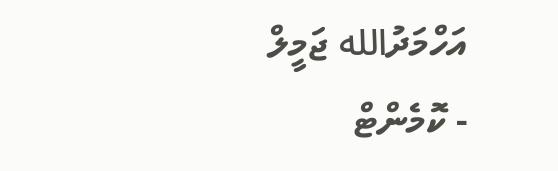އަހްމަދުالله ޖަމީލް
- ކޮމެންޓް